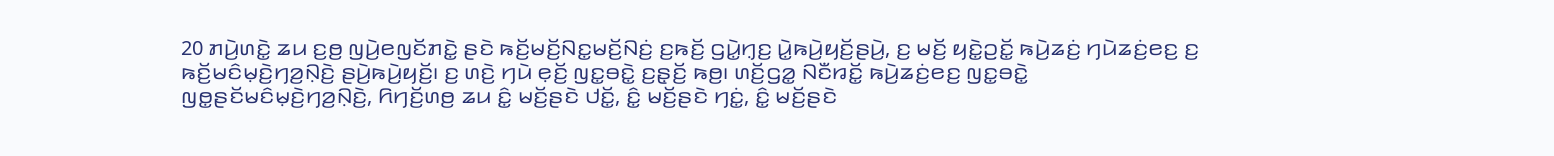20 ꤊꤣꤧ꤬ꤛꤢꤧ꤭ ꤘꤣ ꤢ꤬ꤥ꤬ ꤜꤣꤧ꤬ꤕꤜꤢꤩꤊꤢꤧ꤭ ꤔꤢꤧ ꤒꤢꤩ꤬ꤗꤢꤩ꤬ꤡꤢ꤭ꤗꤢꤩ꤬ꤡꤢꤦ꤬ ꤢ꤬ꤒꤢꤩ꤬ ꤞꤣꤧ꤭ꤚ꤫ꤢ꤬ ꤣꤧ꤭ꤒꤣꤧ꤬ꤟꤢꤩ꤬ꤔꤣꤧ꤬, ꤢ꤬ ꤗꤢꤩ꤬ ꤟꤢꤧ꤭ꤑꤢꤩ꤭ ꤒꤣꤧ꤬ꤘꤢꤦ꤬ ꤚꤣꤧꤘꤢꤦ꤬ꤕꤢ꤬ ꤢ꤬ ꤒꤢꤩ꤬ꤗꤢꤨꤗ꤫ꤢꤧ꤬ꤚꤤ꤬ꤡ꤫ꤢꤧ꤬ ꤔꤣꤧ꤬ꤒꤣꤧ꤬ꤟꤢꤩ꤬꤯ ꤢ꤬ ꤛꤢꤧ꤬ ꤚꤣꤧ ꤕ꤫ꤢꤩ꤬ ꤜꤢ꤭ꤋꤢꤧ꤭ ꤢ꤬ꤔ꤫ꤢꤩ꤬ ꤒꤥ꤬꤯ ꤛꤢꤩ꤬ꤞꤤ꤭ ꤡꤢꤪꤙꤢꤩ꤭ ꤒꤣꤧ꤬ꤘꤢꤦ꤬ꤕꤢ꤬ ꤜꤢ꤭ꤋꤢꤧ꤭ ꤜꤥ꤭ꤔꤢꤩꤗꤢꤨꤗ꤫ꤢꤧ꤬ꤚꤤ꤬ꤡ꤫ꤢꤧ꤬, ꤖꤚꤢꤩ꤬ꤛꤥ꤬ ꤘꤣ ꤢꤨ꤭ ꤗꤢꤩ꤬ꤔꤢꤧ ꤓꤢꤩ꤭, ꤢꤨ꤭ ꤗꤢꤩ꤬ꤔꤢꤧ ꤚꤢꤦ꤭, ꤢꤨ꤭ ꤗꤢꤩ꤬ꤔꤢꤧ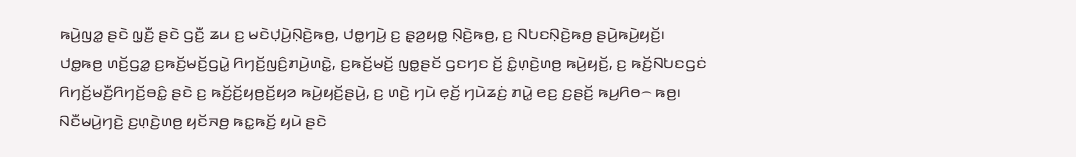ꤒꤣꤧ꤬ꤜꤤ꤭ ꤔꤢꤧ ꤜ꤫ꤢꤪ꤬ ꤔꤢꤧ ꤞꤢꤪ꤬ ꤘꤣ ꤢ꤬ ꤗꤢꤧꤓ꤫ꤣꤧ꤬ꤡ꤫ꤢꤧ꤬ꤒꤥ꤬, ꤓꤥ꤭ꤚꤣꤧ꤬ ꤢ꤬ ꤔ꤫ꤤ꤬ꤟꤥ꤭ ꤡ꤫ꤢꤧ꤬ꤒꤥ꤬, ꤢ꤬ ꤡꤝꤢꤡ꤫ꤢꤧ꤬ꤒꤥ꤬ ꤔꤣꤧ꤬ꤒꤣꤧ꤬ꤟꤢꤩ꤬꤯
ꤓꤥ꤭ꤒꤥ꤬ ꤛꤢꤩ꤬ꤞꤤ꤭ ꤢ꤬ꤒꤢꤩ꤬ꤗꤢꤩ꤬ꤞꤣꤧ꤭ ꤖꤚꤢꤩ꤬ꤜꤢꤨ꤬ꤊꤣꤧ꤬ꤛꤢꤧ꤭, ꤢ꤬ꤒꤢꤩ꤬ꤗꤢꤩ꤬ ꤜꤥ꤭ꤔꤢꤩ ꤞꤢꤚꤢ ꤢꤩ꤬ ꤢꤨ꤭ꤛ꤫ꤢꤧ꤬ꤛꤥ꤬ ꤒꤣꤧ꤬ꤟꤢꤩ꤬, ꤢ꤬ ꤒꤢꤩ꤬ꤡꤝꤢꤞꤢꤦ ꤖꤚꤢꤩ꤬ꤗꤢꤪ꤬ꤖꤚꤢꤩ꤬ꤋꤢꤨ꤭ ꤔꤢꤧ ꤢ꤬ ꤒꤢꤩ꤬ꤢꤩ꤬ꤟꤥ꤬ꤢꤩ꤬ꤟꤤ ꤒꤣꤧ꤬ꤟꤢꤩ꤬ꤔꤣꤧ꤬, ꤢ꤬ ꤛꤢꤧ꤬ ꤚꤣꤧ ꤕ꤫ꤢꤩ꤬ ꤚꤣꤧꤘꤢꤦ꤬ ꤊꤣꤧ꤭ ꤕꤢ꤬ ꤢ꤬ꤔꤢꤩ꤬ ꤒꤣ꤬ꤖꤥ꤮ ꤒꤥ꤬꤯
ꤡꤢꤪꤗꤣꤧ꤬ꤚꤢꤧ꤬ ꤢ꤬ꤛ꤫ꤢꤧ꤬ꤛꤥ꤬ ꤟꤢꤩꤏꤥ꤬ ꤒꤢ꤭ꤒꤢꤩ꤬ ꤟꤣꤧ ꤔꤢꤧ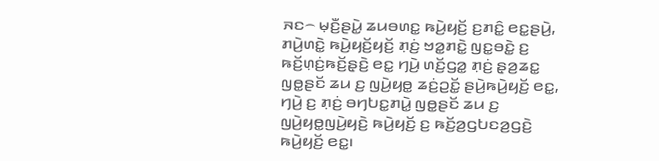ꤏꤢ꤮ ꤗ꤫ꤢꤪ꤬ꤔꤣꤧ꤭ ꤘꤣꤋꤛꤢ꤭ ꤒꤣꤧ꤬ꤟꤢꤩ꤬ ꤢ꤬ꤊꤢꤨ꤭ ꤕꤢ꤭ꤔꤣꤧ꤬, ꤊꤣꤧ꤬ꤛꤢꤧ꤭ ꤒꤣꤧ꤬ꤟꤢꤩ꤬ꤟꤢꤩ꤬ ꤊ꤫ꤢꤦ꤬ ꤠꤤ꤭ꤊꤢꤧ꤭ ꤜꤢ꤭ꤋꤢꤧ꤭ ꤢ꤬ ꤒꤢꤩ꤬ꤛ꤫ꤢꤦ꤬ꤒꤢꤩ꤬ꤔ꤫ꤢꤧ꤬ ꤕꤢ꤭ ꤚꤣꤧ꤬ ꤛꤢꤩ꤬ꤞꤤ꤭ ꤊ꤫ꤢꤦ꤬ ꤔ꤫ꤤ꤬ꤘꤢ꤭ ꤜꤥ꤭ꤔꤢꤩ ꤘꤣ ꤢ꤬ ꤜꤣꤧ꤬ꤟꤥ꤭ ꤘꤢꤦ꤬ꤑꤢꤩ꤭ ꤔꤣꤧ꤬ꤒꤣꤧ꤬ꤟꤢꤩ꤬ ꤕꤢ꤭, ꤚꤣꤧ꤬ ꤢ꤬ ꤊ꤫ꤢꤦ꤬ ꤋꤚꤝꤢ꤭ꤊꤣꤧ꤭ ꤜꤥ꤭ꤔꤢꤩ ꤘꤣ ꤢ꤬ ꤜꤣꤧ꤬ꤟꤥ꤭ꤜꤣꤧ꤬ꤟꤢꤧ꤬ ꤒꤣꤧ꤬ꤟꤢꤩ꤬ ꤢ꤬ ꤒꤢꤩ꤬ꤤ꤬ꤞꤝꤢꤤ꤬ꤞꤢꤧ꤬ ꤒꤣꤧ꤬ꤟꤢꤩ꤬ ꤕꤢ꤭꤯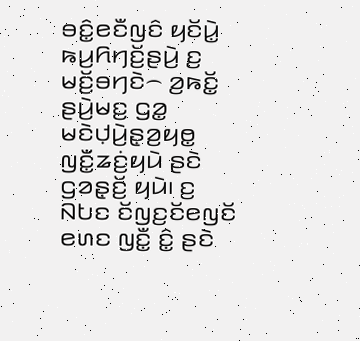ꤋꤢꤨ꤭ꤕꤢꤪꤜꤢꤨ ꤟꤢꤩꤣꤧ꤭ ꤒꤣ꤬ꤖꤚꤢꤩ꤬ꤔꤣꤧ꤬ ꤢ꤬ ꤗꤢꤩ꤬ꤋꤚꤢꤧ꤮ ꤤ꤬ꤒꤢꤩ꤭ ꤔꤣꤧ꤬ꤗꤢ꤬ ꤞꤤ꤭ ꤗꤢꤧꤓ꤫ꤣꤧ꤬ꤔ꤫ꤤ꤬ꤟꤥ꤭ ꤜꤢꤪ꤭ꤘꤢꤦ꤬ꤟꤣꤧ ꤔꤢꤧ ꤞꤤꤔ꤫ꤢꤩ꤬ ꤟꤣꤧ꤯ ꤢ꤬ ꤡꤝꤢ ꤢꤩꤜꤢ꤬ꤢꤩꤕꤜꤢꤩ ꤕꤛꤢ ꤜꤢꤪ꤭ ꤢꤨ꤭ ꤔꤢꤧ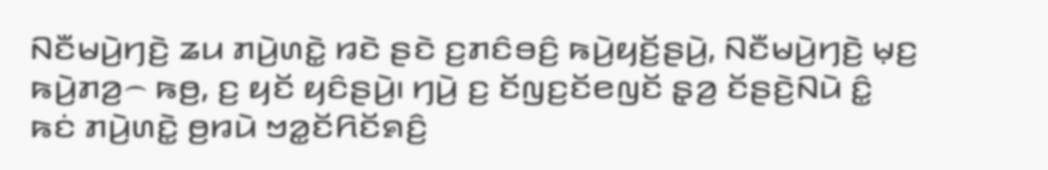ꤡꤢꤪꤗꤣꤧ꤬ꤚꤢꤧ꤬ ꤘꤣ ꤊꤣꤧ꤬ꤛꤢꤧ꤭ ꤙꤢꤧ ꤔꤢꤧ ꤢ꤬ꤊꤢꤨꤋꤢꤨ꤬ ꤒꤣꤧ꤬ꤟꤢꤩ꤬ꤔꤣꤧ꤬, ꤡꤢꤪꤗꤣꤧ꤬ꤚꤢꤧ꤬ ꤗ꤫ꤢ꤬ ꤒꤣꤧ꤬ꤊꤤ꤬꤮ ꤒꤥ꤬, ꤢ꤬ ꤟꤢꤩ ꤟꤢꤨꤔꤣꤧ꤬꤯ ꤚꤣꤧ꤬ ꤢ꤬ ꤢꤩꤜꤢ꤬ꤢꤩꤕꤜꤢꤩ ꤔ꤫ꤤ꤬ ꤢꤩꤔꤢꤧ꤬ꤡꤣꤧ ꤢꤨ꤭ ꤒꤢꤦ ꤊꤣꤧ꤬ꤛꤢꤧ꤭ ꤥ꤬ꤙꤣꤧ ꤠꤤ꤭ꤢꤩꤖꤢꤩꤎꤢꤨ꤬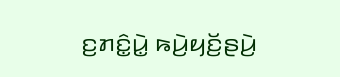ꤢ꤬ꤊꤢꤨ꤭ꤣꤧ꤭ ꤒꤣꤧ꤬ꤟꤢꤩ꤬ꤔꤣꤧ꤬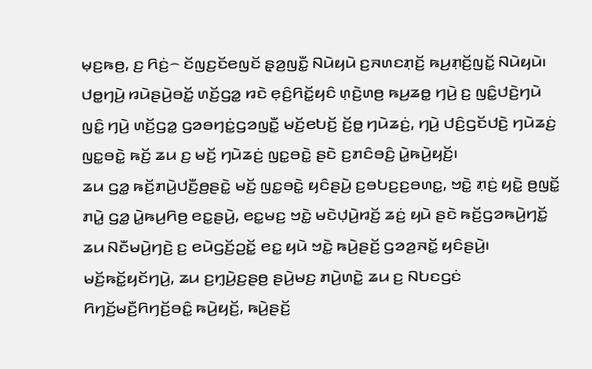ꤗ꤫ꤢ꤬ꤒꤥ꤬, ꤢ꤬ ꤖꤢꤦ꤬꤮ ꤢꤩꤜꤢ꤬ꤢꤩꤕꤜꤢꤩ ꤔ꤫ꤤ꤬ꤜꤢꤪ꤭ ꤡꤣꤧꤟꤣꤧ ꤢ꤬ꤏꤛꤢꤊ꤫ꤢꤩ꤬ ꤒꤣ꤬ꤊ꤫ꤢꤩ꤬ꤜꤢꤩ꤭ ꤡꤣꤧꤟꤣꤧ꤯
ꤓꤥ꤭ꤚꤣꤧ꤬ ꤙꤣꤧꤔꤣꤧ꤬ꤋꤢꤩ꤭ ꤛꤢꤩ꤬ꤞꤤ꤭ ꤙꤢꤧ ꤕ꤫ꤢꤨ꤬ꤖꤢꤩ꤭ꤟꤢꤨ ꤛ꤫ꤢꤧ꤬ꤛꤥ꤬ ꤒꤣ꤬ꤘꤥ꤭ ꤚꤣꤧ꤬ ꤢ꤬ ꤜꤢꤨ꤭ꤓꤢꤧ꤬ꤚꤣꤧ ꤜꤢꤨ꤭ ꤚꤣꤧ꤬ ꤛꤢꤩ꤬ꤞꤤ꤭ ꤞꤤꤋꤚꤢꤦ꤭ꤞꤤꤜꤢꤪ꤭ ꤗꤢꤩ꤬ꤕꤝꤢꤩ꤬ ꤢꤩ꤬ꤥ꤭ ꤚꤣꤧꤘꤢꤦ꤬, ꤚꤣꤧ꤬ ꤓꤢꤨ꤬ꤞꤢꤩꤓꤢꤧ꤬ ꤚꤣꤧꤘꤢꤦ꤬ ꤜꤢ꤭ꤋꤢꤧ꤭ ꤒꤢꤩ꤬ ꤘꤣ ꤢ꤬ ꤗꤢꤩ꤬ ꤚꤣꤧꤘꤢꤦ꤬ ꤜꤢ꤭ꤋꤢꤧ꤭ ꤔꤢꤧ ꤢ꤬ꤊꤢꤨꤋꤢꤨ꤬ ꤣꤧ꤭ꤒꤣꤧ꤬ꤟꤢꤩ꤬꤯
ꤘꤣ ꤞꤤ꤭ ꤒꤢꤩ꤬ꤊꤣꤧ꤬ꤓꤢꤪ꤬ꤥ꤬ꤔꤢꤧ꤭ ꤗꤢꤩ꤬ ꤜꤢ꤭ꤋꤢꤧ꤭ ꤟꤢꤨꤔꤣꤧ꤬ ꤢ꤬ꤋꤝꤢ꤬ꤢ꤬ꤋꤛꤢ꤭, ꤠꤢꤧ꤭ ꤊ꤫ꤢꤦ꤬ ꤟꤢꤧ꤭ ꤥ꤬ꤜꤢꤩ꤭ ꤊꤣꤧ꤭ ꤞꤤ꤭ ꤣꤧ꤭ꤒꤣ꤬ꤖꤥ꤬ ꤕꤢ꤭ꤔꤣꤧ꤬, ꤕꤢ꤭ꤗꤢ꤬ ꤠꤢꤧ꤭ ꤗꤢꤧꤓ꤫ꤣꤧ꤬ꤙꤢꤩ꤬ ꤘꤢꤦ꤬ ꤟꤣꤧ ꤔꤢꤧ ꤒꤢꤩ꤬ꤞꤤꤒꤣꤧ꤬ꤚꤢꤩ꤭ ꤘꤣ ꤡꤢꤪꤗꤣꤧ꤬ꤚꤢꤧ꤬ ꤢ꤬ ꤕꤣꤧꤞꤢꤩ꤬ꤑꤢꤩ꤭ ꤕꤢ꤭ ꤟꤣꤧ ꤠꤢꤧ꤭ ꤒꤣꤧ꤬ꤔꤢꤩ꤬ ꤞꤤꤤ꤬ꤏꤢꤩ꤭ ꤟꤢꤨꤔꤣꤧ꤬꤯ ꤗꤢꤩ꤬ꤒꤢꤩ꤭ꤟꤢꤩꤚꤣꤧ꤬, ꤘꤣ ꤢ꤬ꤚ꤫ꤣꤧ꤬ꤢ꤬ꤔꤥ꤬ ꤔꤣꤧ꤬ꤗꤢ꤬ ꤊꤣꤧ꤬ꤛꤢꤧ꤭ ꤘꤣ ꤢ꤬ ꤡꤝꤢꤞꤢꤦ ꤖꤚꤢꤩ꤬ꤗꤢꤪ꤬ꤖꤚꤢꤩ꤬ꤋꤢꤨ꤭ ꤒꤣꤧ꤬ꤟꤢꤩ꤬, ꤒꤣꤧ꤬ꤔꤢꤩ꤬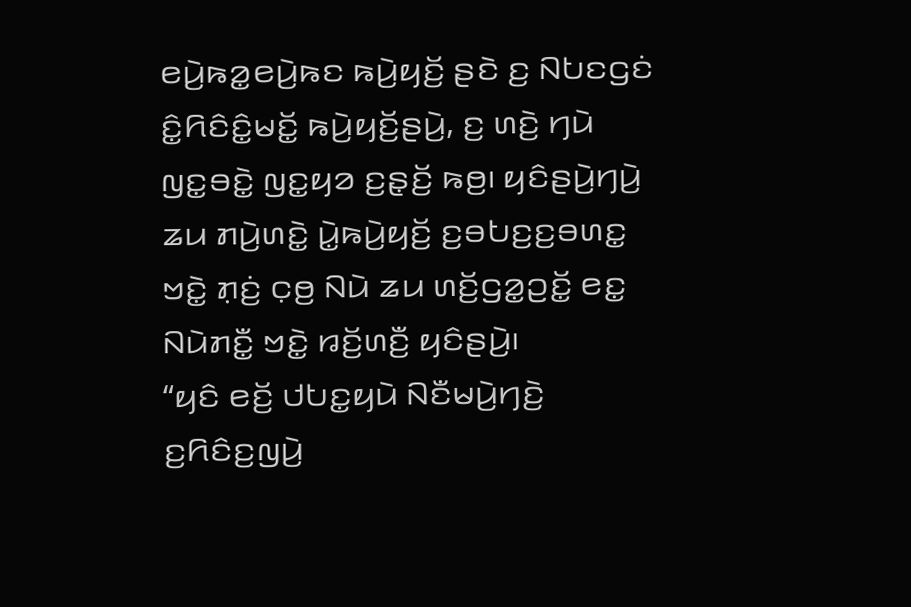ꤕꤣꤧ꤬ꤒꤤ꤭ꤕꤣꤧ꤬ꤒꤢ ꤒꤣꤧ꤬ꤟꤢꤩ꤬ ꤔꤢꤧ ꤢ꤬ ꤡꤝꤢꤞꤢꤦ ꤢꤨ꤭ꤖꤢꤨꤢꤨ꤭ꤗꤢꤩ꤭ ꤒꤣꤧ꤬ꤟꤢꤩ꤬ꤔꤣꤧ꤬, ꤢ꤬ ꤛꤢꤧ꤬ ꤚꤣꤧ ꤜꤢ꤭ꤋꤢꤧ꤭ ꤜꤢ꤭ꤟꤤ ꤢ꤬ꤔ꤫ꤢꤩ꤬ ꤒꤥ꤬꤯ ꤟꤢꤨꤔꤣꤧ꤬ꤚꤣꤧ꤬ ꤘꤣ ꤊꤣꤧ꤬ꤛꤢꤧ꤭ ꤣꤧ꤭ꤒꤣꤧ꤬ꤟꤢꤩ꤬ ꤢ꤬ꤋꤝꤢ꤬ꤢ꤬ꤋꤛꤢ꤭ ꤠꤢꤧ꤭ ꤊ꤫ꤢꤦ꤬ ꤍ꤫ꤥ꤬ ꤡꤣꤧ ꤘꤣ ꤛꤢꤩ꤬ꤞꤤ꤭ꤑꤢꤩ꤭ ꤕꤢ꤭ ꤡꤣꤧꤊꤢꤪ꤭ ꤠꤢꤧ꤭ ꤙꤢꤩ꤬ꤛꤢꤪ꤬ ꤟꤢꤨꤔꤣꤧ꤬꤯
“ꤟꤢꤨ ꤕꤢꤩ꤬ ꤓꤝꤢ꤭ꤟꤣꤧ ꤡꤢꤪꤗꤣꤧ꤬ꤚꤢꤧ꤬ ꤢ꤬ꤖꤢꤨꤢ꤬ꤜꤣꤧ꤬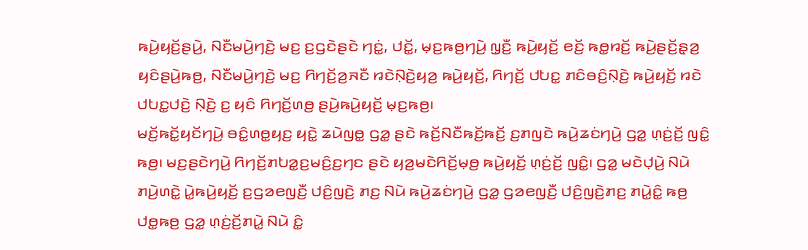ꤒꤣꤧ꤬ꤟꤢꤩ꤬ꤔꤣꤧ꤬, ꤡꤢꤪꤗꤣꤧ꤬ꤚꤢꤧ꤬ ꤗꤢ꤬ ꤢ꤬ꤞꤢꤧꤔꤢꤧ ꤚꤢꤦ꤭, ꤓꤢꤩ꤭, ꤗ꤫ꤢ꤬ꤒꤥ꤬ꤚꤣꤧ꤬ ꤜ꤫ꤢꤪ꤬ ꤒꤣꤧ꤬ꤟꤢꤩ꤬ ꤕꤢꤩ꤬ ꤒꤥ꤭ꤙꤢꤩ꤬ ꤒꤣꤧ꤬ꤔꤢꤩ꤬ꤔ꤫ꤤ꤬ ꤟꤢꤨꤔꤣꤧ꤬ꤒꤥ꤬, ꤡꤢꤪꤗꤣꤧ꤬ꤚꤢꤧ꤬ ꤗꤢ꤬ ꤖꤚꤢꤩ꤬ꤤ꤬ꤏꤢꤪ ꤙꤢꤧꤡ꤫ꤢꤧ꤬ꤟꤤ꤬ ꤒꤣꤧ꤬ꤟꤢꤩ꤬, ꤖꤚꤢꤩ꤬ ꤓꤝꤢ꤭ ꤊꤢꤨꤋꤢꤨ꤬ꤡ꤫ꤢꤧ꤬ ꤒꤣꤧ꤬ꤟꤢꤩ꤬ ꤙꤢꤧ ꤓꤝꤢ꤭ꤓꤢꤧ꤬ ꤡ꤫ꤢꤧ꤬ ꤢ꤬ ꤟꤢꤨ ꤖꤚꤢꤩ꤬ꤛꤥ꤬ ꤔꤣꤧ꤬ꤒꤣꤧ꤬ꤟꤢꤩ꤬ ꤗ꤫ꤢ꤬ꤒꤥ꤬꤯
ꤗꤢꤩ꤬ꤒꤢꤩ꤭ꤟꤢꤩꤚꤣꤧ꤬ ꤋꤢꤨ꤭ꤛꤥ꤭ꤟꤢ꤬ ꤟꤢꤧ꤭ ꤘꤣꤧꤜꤥ꤭ ꤞꤤ꤭ ꤔꤢꤧ ꤒꤢꤩ꤬ꤡꤢꤪꤒꤢꤩ꤬ꤒꤢꤩ꤬ ꤢ꤬ꤊꤜꤢꤧ ꤒꤣꤧ꤬ꤘꤢꤦꤚꤣꤧ꤬ ꤞꤤ꤭ ꤛ꤫ꤢꤦ꤬ꤢꤩ꤬ ꤜꤢꤨ꤭ ꤒꤥ꤬꤯ ꤗꤢ꤬ꤔꤢꤧꤚꤣꤧ꤬ ꤖꤚꤢꤩ꤬ꤊꤝꤤ꤭ꤢ꤬ꤗꤢꤨ꤬ꤢ꤬ꤚꤢ ꤔꤢꤧ ꤟꤤ꤬ꤗꤢꤧꤖꤢꤩ꤬ꤗ꤫ꤥ꤬ ꤒꤣꤧ꤬ꤟꤢꤩ꤬ ꤛ꤫ꤢꤦ꤬ꤢꤩ꤬ ꤜꤢꤨ꤭꤯ ꤞꤤ꤭ ꤗꤢꤧꤓ꤫ꤣꤧ꤬ ꤡꤣꤧ ꤊꤣꤧ꤬ꤛꤢꤧ꤭ ꤣꤧ꤭ꤒꤣꤧ꤬ꤟꤢꤩ꤬ ꤢ꤬ꤞꤤꤕꤜꤢꤪ꤬ ꤓꤢꤨ꤬ꤜꤢꤧ꤬ ꤊꤢ꤬ ꤡꤣꤧ ꤒꤣꤧ꤬ꤘꤢꤦꤚꤣꤧ꤬ ꤞꤤ꤭ ꤞꤤꤕꤜꤢꤪ꤬ ꤓꤢꤨ꤬ꤜꤢꤧ꤬ꤊꤢ꤬ ꤊꤣꤧ꤭ꤢꤨ꤭ ꤒꤥ꤬ ꤓꤥ꤭ꤒꤥ꤬ ꤞꤤ꤭ ꤛ꤫ꤢꤦ꤬ꤢꤩ꤬ꤊꤣꤧ꤭ ꤡꤣꤧ ꤢꤨ꤭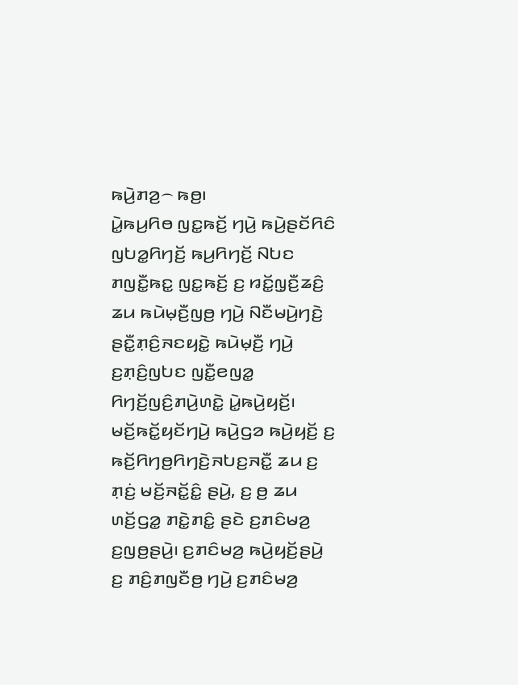ꤒꤣꤧ꤬ꤊꤤ꤬꤮ ꤒꤥ꤬꤯
ꤣꤧ꤭ꤒꤣ꤬ꤖꤥ ꤜꤢ꤭ꤒꤢꤩ꤬ ꤚꤣꤧ꤬ ꤒꤣꤧ꤬ꤔꤢꤩꤖꤢꤨ ꤜꤝꤤ꤭ꤖꤚꤢꤩ꤬ ꤒꤣ꤬ꤖꤚꤢꤩ꤬ ꤡꤝꤢ ꤊꤜꤢꤪ꤭ꤒꤢ꤭ ꤜꤢ꤭ꤒꤢꤩ꤬ ꤢ꤬ ꤙꤢꤩ꤭ꤜ꤫ꤢꤪ꤬ꤘꤢꤨ꤬ ꤘꤣ ꤒꤣꤧꤗ꤫ꤢꤪ꤬ꤜꤥ꤬ ꤚꤣꤧ꤬ ꤡꤢꤪꤗꤣꤧ꤬ꤚꤢꤧ꤬ ꤔꤢꤪ꤭ꤊ꤫ꤢꤨ꤬ꤏꤢꤟꤢꤧ꤭ ꤒꤣꤧꤗ꤫ꤢꤪ꤬ ꤚꤣꤧ꤬ ꤢ꤬ꤊ꤫ꤢꤨ꤬ꤜꤝꤢ ꤜꤢꤪ꤭ꤕꤜꤤ꤭ ꤖꤚꤢꤩ꤬ꤜꤢꤨ꤬ꤊꤣꤧ꤬ꤛꤢꤧ꤭ ꤣꤧ꤭ꤒꤣꤧ꤬ꤟꤢꤩ꤬꤯
ꤗꤢꤩ꤬ꤒꤢꤩ꤭ꤟꤢꤩꤚꤣꤧ꤬ ꤒꤣꤧ꤬ꤞꤤ ꤒꤣꤧ꤬ꤟꤢꤩ꤬ ꤢ꤬ ꤒꤢꤩ꤬ꤖꤚꤥ꤬ꤖꤚꤢꤧ꤬ꤏꤝꤢ꤬ꤏꤢꤪ꤭ ꤘꤣ ꤢ꤬ ꤊ꤫ꤢꤦ꤬ ꤗꤢꤩ꤬ꤏꤢꤩ꤭ꤢꤨ꤭ ꤔꤣꤧ꤬, ꤢ꤬ ꤥ꤬ ꤘꤣ ꤛꤢꤩ꤬ꤞꤤ꤭ ꤊꤢꤧ꤭ꤊꤢꤨ꤭ ꤔꤢꤧ ꤢ꤬ꤊꤢꤨꤗꤤ꤬ ꤢ꤬ꤜꤥ꤬ꤔꤣꤧ꤬꤯ ꤢ꤬ꤊꤢꤨꤗꤤ꤬ ꤒꤣꤧ꤬ꤟꤢꤩ꤬ꤔꤣꤧ꤬ ꤢ꤬ ꤊꤢꤨ꤬ꤊꤜꤢꤪꤥ꤬ ꤚꤣꤧ꤬ ꤢ꤬ꤊꤢꤨꤗꤤ꤬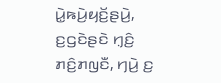ꤣꤧ꤭ꤒꤣꤧ꤬ꤟꤢꤩ꤬ꤔꤣꤧ꤬, ꤢ꤬ꤞꤢꤧꤔꤢꤧ ꤚ꤫ꤢꤨ꤬ ꤊꤢꤨ꤬ꤊꤜꤢꤪ, ꤚꤣꤧ꤬ ꤢ꤬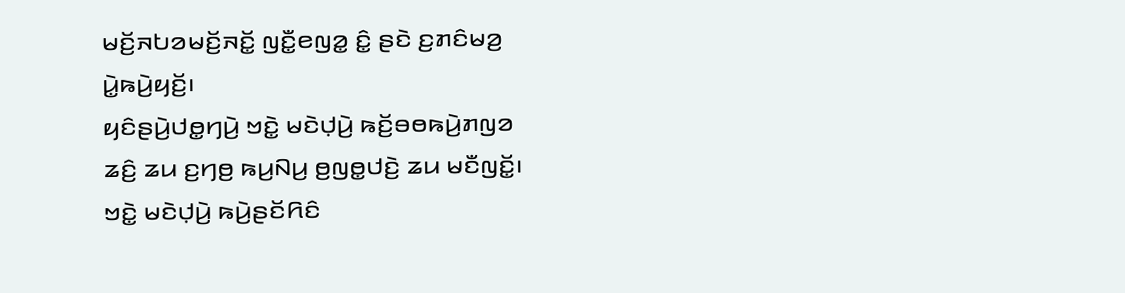ꤗꤢꤩ꤬ꤏꤝꤤꤗꤢꤩ꤬ꤏꤢꤩ꤭ ꤜꤢꤪ꤭ꤕꤜꤤ꤭ ꤢꤨ꤭ ꤔꤢꤧ ꤢ꤬ꤊꤢꤨꤗꤤ꤬ ꤣꤧ꤭ꤒꤣꤧ꤬ꤟꤢꤩ꤬꤯
ꤟꤢꤨꤔꤣꤧ꤬ꤓꤥ꤭ꤚꤣꤧ꤬ ꤠꤢꤧ꤭ ꤗꤢꤧꤓ꤫ꤣꤧ꤬ ꤒꤢꤩ꤬ꤋꤥꤒꤣꤧ꤬ꤊꤜꤤ ꤘꤢꤨ꤬ ꤘꤣ ꤢ꤬ꤚꤥ꤬ ꤒꤣ꤬ꤡꤣ꤬ ꤥ꤬ꤜꤥ꤭ꤓꤢꤧ꤬ ꤘꤣ ꤗꤢꤪꤜꤢꤩ꤭꤯ ꤠꤢꤧ꤭ ꤗꤢꤧꤓ꤫ꤣꤧ꤬ ꤒꤣꤧ꤬ꤔꤢꤩꤖꤢꤨ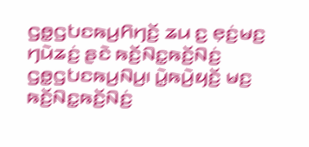ꤞꤥ꤭ꤞꤝꤢꤒꤣ꤬ꤖꤚꤢꤩ꤬ ꤘꤣ ꤢ꤬ ꤕ꤫ꤢꤦ꤬ꤗꤢ꤬ ꤚꤣꤧꤘꤢꤦ꤬ ꤔꤢꤧ ꤒꤢꤩ꤬ꤡꤢ꤭ꤒꤢꤩ꤬ꤡꤢꤦ꤬ ꤞꤥ꤭ꤞꤝꤢꤒꤣ꤬ꤡꤣ꤬꤯ ꤣꤧ꤭ꤒꤣꤧ꤬ꤟꤢꤩ꤬ ꤗꤢ꤬ ꤒꤢꤩ꤬ꤡꤢ꤭ꤒꤢꤩ꤬ꤡꤢꤦ꤬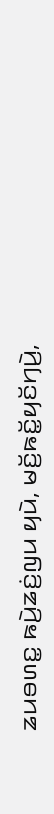ꤘꤣꤋꤛꤢ꤭ ꤒꤣꤧ꤬ꤘꤢꤦ꤬ꤜꤣ ꤟꤣꤧ, ꤗꤢꤩ꤬ꤒꤢꤩ꤭ꤟꤢꤩꤚꤣꤧ꤬,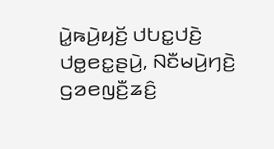ꤣꤧ꤭ꤒꤣꤧ꤬ꤟꤢꤩ꤬ ꤓꤝꤢ꤭ꤓꤢꤧ꤬ ꤓꤥ꤭ꤕꤢ꤭ꤔꤣꤧ꤬, ꤡꤢꤪꤗꤣꤧ꤬ꤚꤢꤧ꤬ ꤞꤤꤕꤜꤢꤪ꤬ꤘꤢꤨ꤬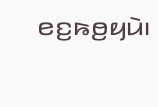ꤕꤢ꤬ꤒꤥ꤬ꤟꤣꤧ꤯